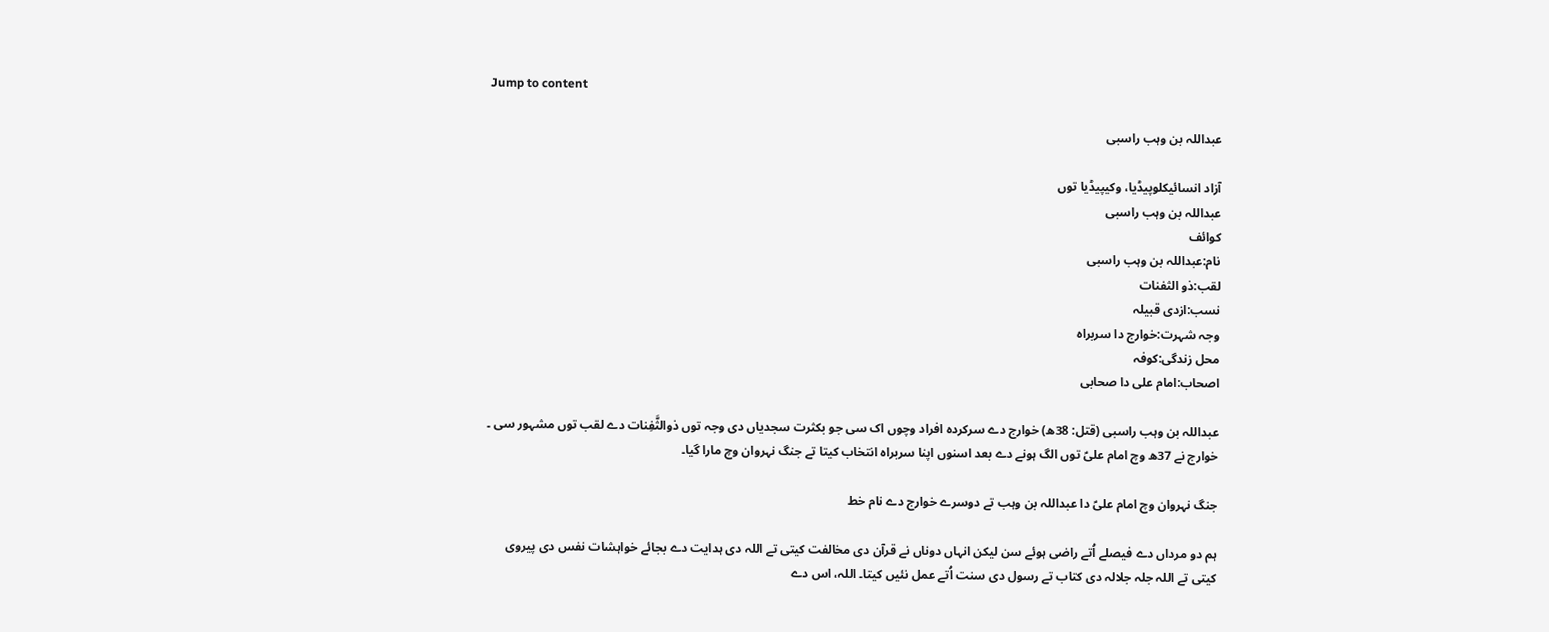Jump to content

عبداللہ بن وہب راسبی

آزاد انسائیکلوپیڈیا، وکیپیڈیا توں
عبداللہ بن وہب راسبی
کوائف
نام:عبداللہ بن وہب راسبی
لقب:ذو الثفنات
نسب:ازدی قبیلہ
وجہ شہرت:خوارج دا سربراہ
محل زندگی:کوفہ
اصحاب:امام علی دا صحابی

عبداللہ بن وہب راسبی (قتل: 38ھ) خوارج دے سرکردہ افراد وچوں اک سی جو بکثرت سجدیاں دی وجہ توں ذوالثَّفِنات دے لقب توں مشہور سی ۔ خوارج نے 37ھ وچ امام علیؑ توں الگ ہونے دے بعد اسنوں اپنا سربراہ انتخاب کیتا تے جنگ نہروان وچ مارا گیا۔

جنگ نہروان وچ امام علیؑ دا عبداللہ بن وہب تے دوسرے خوارج دے نام خط

ہم دو مرداں دے فیصلے اُتے راضی ہوئے سن لیکن انہاں دوناں نے قرآن دی مخالفت کيتی تے اللہ دی ہدایت دے بجائے خواہشات نفس دی پیروی کیتی تے اللہ جلہ جلالہ دی کتاب تے رسول دی سنت اُتے عمل نئيں کیتا۔ اللہ، اس دے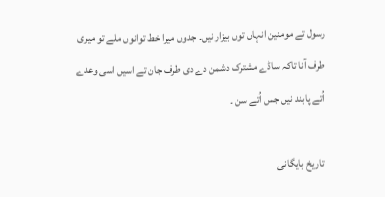رسول تے مومنین انہاں توں بیزار نيں۔ جدوں میرا خط توانوں ملے تو میری طرف آنا تاکہ ساڈے مشترک دشمن دے دی طرف جان تے اسيں اسی وعدے اُتے پابند نيں جس اُتے سن ۔

تاریخ بایگانی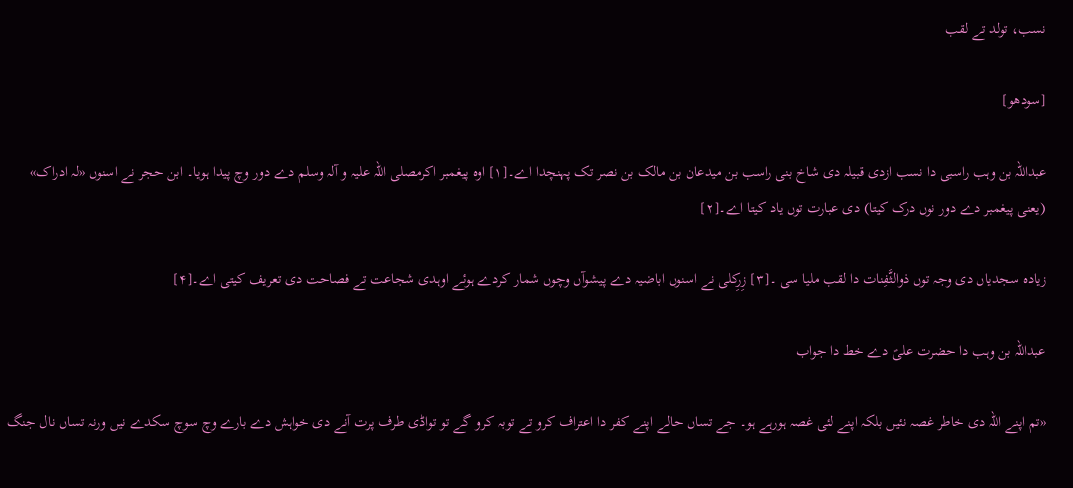نسب، تولد تے لقب

[سودھو]

عبداللہ بن وہب راسبی دا نسب ازدی قبیلہ دی شاخ بنی راسب بن میدعان بن مالک بن نصر تک پہنچدا اے۔[۱] اوہ پیغمبر اکرمصلی اللہ علیہ و آلہ وسلم دے دور وچ پیدا ہويا۔ ابن حجر نے اسنوں «لہ ادراک» (یعنی پیغمبر دے دور نوں درک کیتا) دی عبارت توں یاد کیتا اے۔[۲]

زیادہ سجدیاں دی وجہ توں ذوالثَّفِنات دا لقب ملیا سی ۔[۳] زِرِکلی نے اسنوں اباضیہ دے پیشوآں وچوں شمار کردے ہوئے اوہدی شجاعت تے فصاحت دی تعریف کیتی اے۔[۴]

عبداللہ بن وہب دا حضرت علیؑ دے خط دا جواب

«تم اپنے اللہ دی خاطر غصہ نئيں بلکہ اپنے لئی غصہ ہورہے ہو۔ جے تساں حالے اپنے کفر دا اعتراف کرو تے توبہ کرو گے تو تواڈی طرف پرت آنے دی خواہش دے بارے وچ سوچ سکدے نيں ورنہ تساں نال جنگ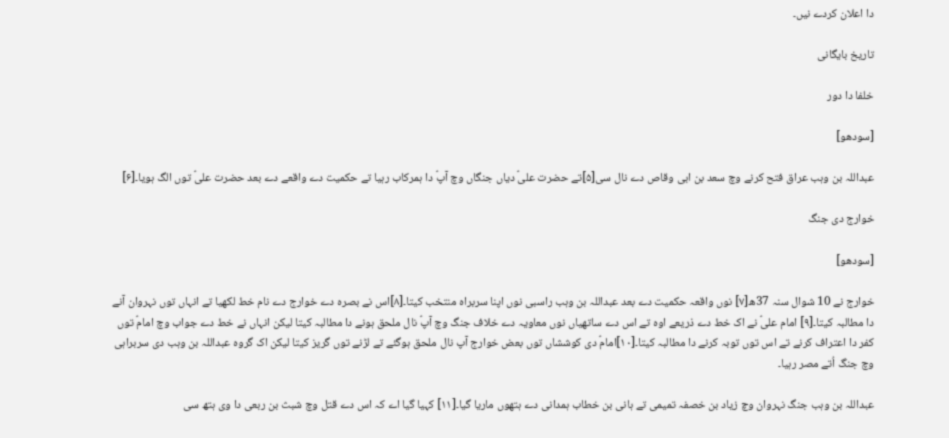دا اعلان کردے نيں۔

تاریخ بایگانی

خلفا دا دور

[سودھو]

عبداللہ بن وہب عراق فتح کرنے وچ سعد بن ابی وقاص دے نال سی[۵]تے حضرت علیؑ دیاں جنگاں وچ آپؑ دا ہمرکاب رہیا تے حکمیت دے واقعے دے بعد حضرت علیؑ توں الگ ہويا۔[۶]

خوارج دی جنگ

[سودھو]

خوارج نے 10 شوال سنہ 37ھ[۷] نوں واقعہ حکمیت دے بعد عبداللہ بن وہب راسبی نوں اپنا سربراہ منتخب کیتا۔[۸]اس نے بصرہ دے خوارج دے نام خط لکھیا تے انہاں توں نہروان آنے دا مطالبہ کیتا۔[۹] امام علیؑ نے اک خط دے ذریعے اوہ تے اس دے ساتھیاں نوں معاویہ دے خلاف جنگ وچ آپؑ نال ملحق ہونے دا مطالبہ کیتا لیکن انہاں نے خط دے جواب وچ امامؑ توں کفر دا اعتراف کرنے تے اس توں توبہ کرنے دا مطالبہ کیتا۔[۱۰]امامؑ دی کوششاں توں بعض خوارج آپ نال ملحق ہوگئے تے لڑنے توں گریز کیتا لیکن اک گروہ عبداللہ بن وہب دی سربراہی وچ جنگ اُتے مصر رہیا۔

عبداللہ بن وہب جنگ نہروان وچ زیاد بن خصفہ تمیمی تے ہانی بن خطاب ہمدانی دے ہتھوں ماریا گیا۔[۱۱] کہیا گیا اے کہ اس دے قتل وچ شبث بن ربعی دا وی ہتھ سی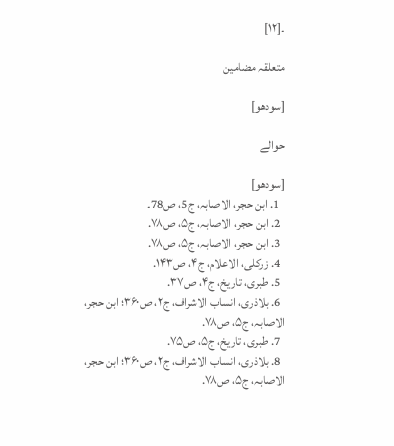۔[۱۲]

متعلقہ مضامین

[سودھو]

حوالے

[سودھو]
  1. ابن حجر، الاصابہ، ج5، ص78۔
  2. ابن حجر، الاصابہ، ج۵، ص۷۸.
  3. ابن حجر، الاصابہ، ج۵، ص۷۸.
  4. زرکلی، الاعلام، ج۴، ص۱۴۳.
  5. طبری، تاریخ، ج۴، ص۳۷.
  6. بلاذری، انساب الاشراف، ج۲، ص۳۶۰؛ ابن حجر، الاصابہ، ج۵، ص۷۸.
  7. طبری، تاریخ، ج۵، ص۷۵.
  8. بلاذری، انساب الاشراف، ج۲، ص۳۶۰؛ ابن حجر، الاصابہ، ج۵، ص۷۸.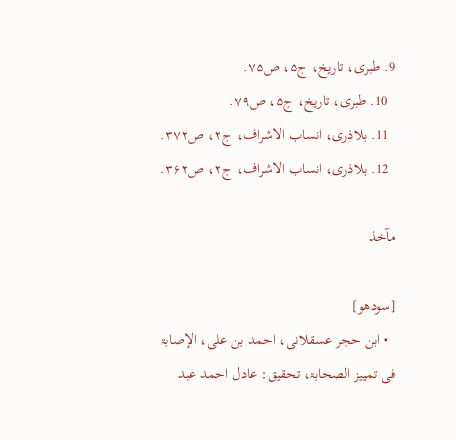9. طبری، تاریخ، ج۵، ص۷۵.
  10. طبری، تاریخ، ج۵، ص۷۹.
  11. بلاذری، انساب الاشراف، ج۲، ص۳۷۲.
  12. بلاذری، انساب الاشراف، ج۲، ص۳۶۲.

مآخذ

[سودھو]
  • ابن حجر عسقلانی، احمد بن علی، الإصابۃ فی تمییز الصحابۃ، تحقیق: عادل احمد عبد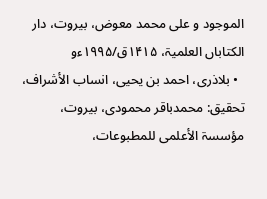الموجود و علی محمد معوض، بیروت، دار الکتاباں العلمیۃ، ۱۴۱۵ق/۱۹۹۵ءو
  • بلاذری، احمد بن یحیی، انساب الأشراف، تحقیق: محمدباقر محمودی، بیروت، مؤسسۃ الأعلمی للمطبوعات،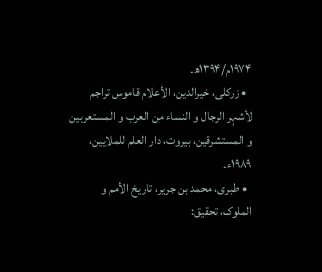۱۹۷۴م/۱۳۹۴ھ۔
  • زرکلی، خیرالدین، الأعلام قاموس تراجم لأشہر الرجال و النساء من العرب و المستعربین و المستشرقین، بیروت، دار العلم للملایین، ۱۹۸۹ء۔
  • طبری، محمد بن جریر، تاریخ الأمم و الملوک، تحقیق: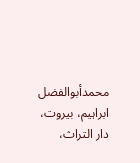محمدأبوالفضل ابراہیم، بیروت، دار التراث،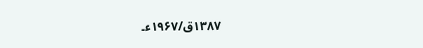۱۳۸۷ق/۱۹۶۷ء۔